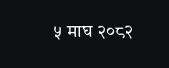५ माघ २०८२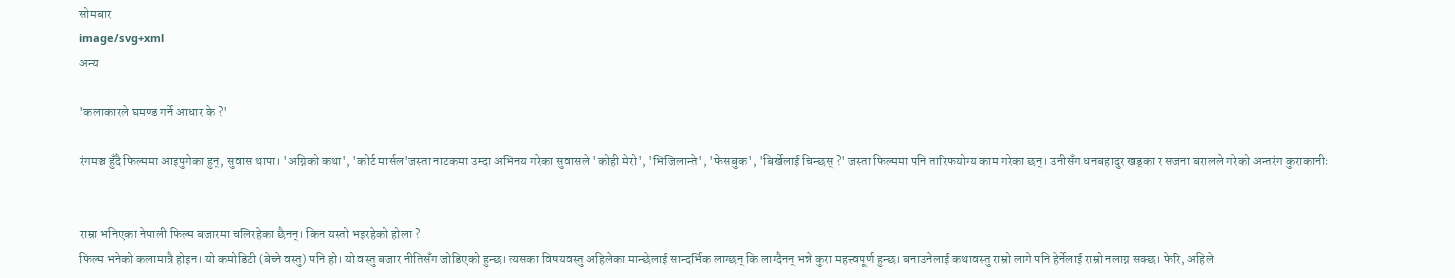सोमबार
image/svg+xml
अन्य

'कलाकारले घमण्ड गर्ने आधार के ?'

रंगमञ्च हुँदै फिल्ममा आइपुगेका हुन्, सुवास थापा। 'अग्निको कथा', 'कोर्ट मार्सल'जस्ता नाटकमा उम्दा अभिनय गरेका सुवासले 'कोही मेरो', 'भिजिलान्ते', 'फेसबुक', 'बिर्खेलाई चिन्छस् ?' जस्ता फिल्ममा पनि तारिफयोग्य काम गरेका छन्। उनीसँग धनबहादुर खड्का र सजना बरालले गरेको अन्तरंग कुराकानीः


राम्रा भनिएका नेपाली फिल्म बजारमा चलिरहेका छैनन्। किन यस्तो भइरहेको होला ?
फिल्म भनेको कलामात्रै होइन। यो कमोडिटी (बेच्ने वस्तु) पनि हो। यो वस्तु बजार नीतिसँग जोडिएको हुन्छ। त्यसका विषयवस्तु अहिलेका मान्छेलाई सान्दर्भिक लाग्छन् कि लाग्दैनन् भन्ने कुरा महत्त्वपूर्ण हुन्छ। बनाउनेलाई कथावस्तु राम्रो लागे पनि हेर्नेलाई राम्रो नलाग्न सक्छ। फेरि, अहिले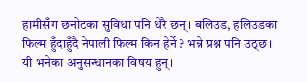हामीसँग छनोटका सुविधा पनि धेरै छन्। बलिउड, हलिउडका फिल्म हुँदाहुँदै नेपाली फिल्म किन हेर्ने ? भन्ने प्रश्न पनि उठ्छ। यी भनेका अनुसन्धानका विषय हुन्।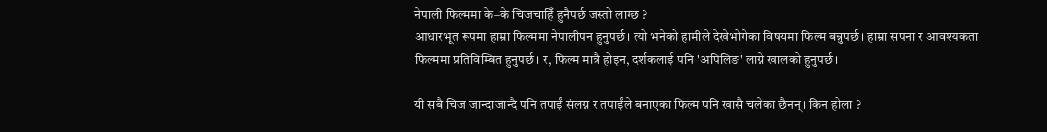नेपाली फिल्ममा के–के चिजचाहिँ हुनैपर्छ जस्तो लाग्छ ?
आधारभूत रूपमा हाम्रा फिल्ममा नेपालीपन हुनुपर्छ। त्यो भनेको हामीले देखेभोगेका विषयमा फिल्म बन्नुपर्छ। हाम्रा सपना र आवश्यकता फिल्ममा प्रतिविम्बित हुनुपर्छ। र, फिल्म मात्रै होइन, दर्शकलाई पनि 'अपिलिङ' लाग्ने खालको हुनुपर्छ।

यी सबै चिज जान्दाजान्दै पनि तपाईं संलग्न र तपाईंले बनाएका फिल्म पनि खासै चलेका छैनन्। किन होला ?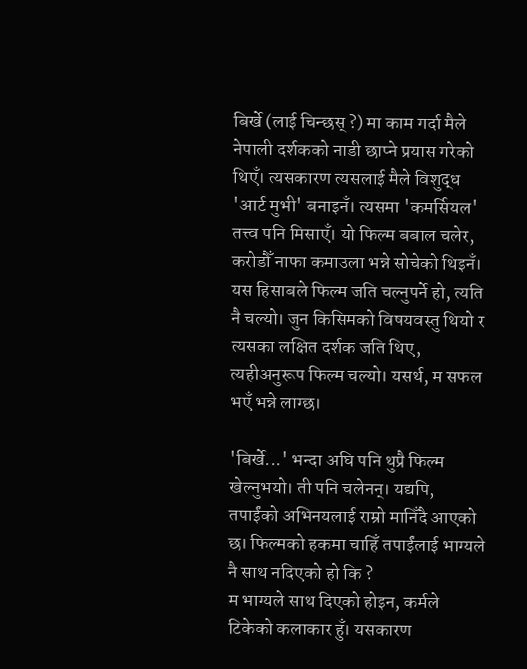बिर्खे (लाई चिन्छस् ?) मा काम गर्दा मैले नेपाली दर्शकको नाडी छाप्ने प्रयास गरेको थिएँ। त्यसकारण त्यसलाई मैले विशुद्ध 'आर्ट मुभी' बनाइनँ। त्यसमा 'कमर्सियल' तत्त्व पनि मिसाएँ। यो फिल्म बबाल चलेर, करोडौँ नाफा कमाउला भन्ने सोचेको थिइनँ। यस हिसाबले फिल्म जति चल्नुपर्ने हो, त्यति नै चल्यो। जुन किसिमको विषयवस्तु थियो र त्यसका लक्षित दर्शक जति थिए, त्यहीअनुरूप फिल्म चल्यो। यसर्थ, म सफल भएँ भन्ने लाग्छ।

'बिर्खे...' भन्दा अघि पनि थुप्रै फिल्म खेल्नुभयो। ती पनि चलेनन्। यद्यपि, तपाईंको अभिनयलाई राम्रो मानिँदै आएको छ। फिल्मको हकमा चाहिँ तपाईंलाई भाग्यले नै साथ नदिएको हो कि ?
म भाग्यले साथ दिएको होइन, कर्मले टिकेको कलाकार हुँ। यसकारण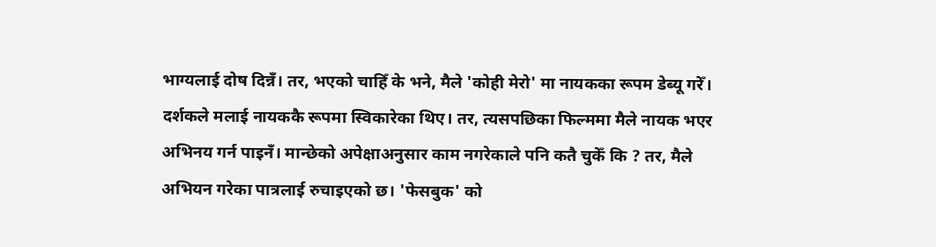भाग्यलाई दोष दिन्नँ। तर, भएको चाहिँ के भने, मैले 'कोही मेरो' मा नायकका रूपम डेब्यू गरेँ। दर्शकले मलाई नायककै रूपमा स्विकारेका थिए। तर, त्यसपछिका फिल्ममा मैले नायक भएर अभिनय गर्न पाइनँ। मान्छेको अपेक्षाअनुसार काम नगरेकाले पनि कतै चुकेँ कि ? तर, मैले अभियन गरेका पात्रलाई रुचाइएको छ। 'फेसबुक' को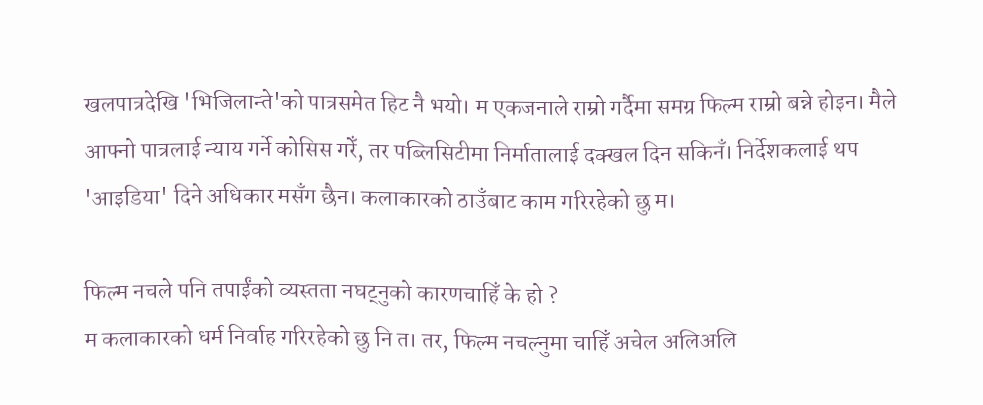खलपात्रदेखि 'भिजिलान्ते'को पात्रसमेत हिट नै भयो। म एकजनाले राम्रो गर्दैमा समग्र फिल्म राम्रो बन्ने होइन। मैले आफ्नो पात्रलाई न्याय गर्ने कोसिस गरेँ, तर पब्लिसिटीमा निर्मातालाई दक्खल दिन सकिनँ। निर्देशकलाई थप 'आइडिया' दिने अधिकार मसँग छैन। कलाकारको ठाउँबाट काम गरिरहेको छु म।

फिल्म नचले पनि तपाईंको व्यस्तता नघट्नुको कारणचाहिँ के हो ?
म कलाकारको धर्म निर्वाह गरिरहेको छु नि त। तर, फिल्म नचल्नुमा चाहिँ अचेल अलिअलि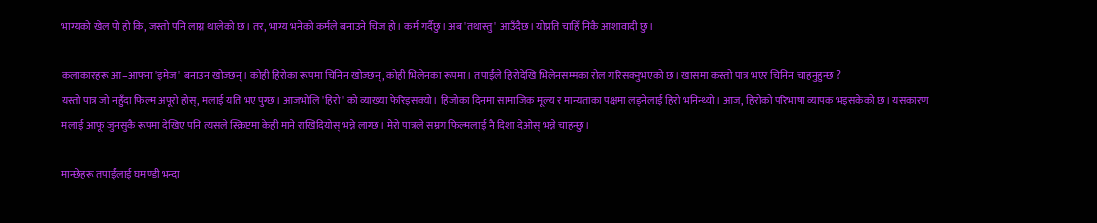भाग्यको खेल पो हो कि, जस्तो पनि लाग्न थालेको छ। तर, भाग्य भनेको कर्मले बनाउने चिज हो। कर्म गर्दैछु। अब 'तथास्तु' आउँदैछ। योप्रति चाहिँ निकै आशावादी छु।

कलाकारहरू आ–आफ्ना 'इमेज' बनाउन खोज्छन्। कोही हिरोका रूपमा चिनिन खोज्छन्, कोही भिलेनका रूपमा। तपाईंले हिरोदेखि भिलेनसम्मका रोल गरिसक्नुभएको छ। खासमा कस्तो पात्र भएर चिनिन चाहनुहुन्छ ?
यस्तो पात्र जो नहुँदा फिल्म अपूरो होस्, मलाई यति भए पुग्छ। आजभोलि 'हिरो' को व्याख्या फेरिइसक्यो। हिजोका दिनमा सामाजिक मूल्य र मान्यताका पक्षमा लड्नेलाई हिरो भनिन्थ्यो। आज, हिरोको परिभाषा व्यापक भइसकेको छ। यसकारण मलाई आफू जुनसुकै रूपमा देखिए पनि त्यसले स्क्रिप्टमा केही माने राखिदियोस् भन्ने लाग्छ। मेरो पात्रले सम्रग फिल्मलाई नै दिशा देओस् भन्ने चाहन्छु।

मान्छेहरू तपाईंलाई घमण्डी भन्दा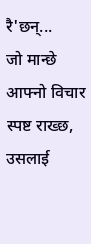रै'छन्...
जो मान्छे आफ्नो विचार स्पष्ट राख्छ, उसलाई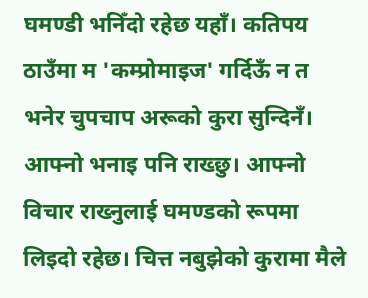घमण्डी भनिँदो रहेछ यहाँ। कतिपय ठाउँमा म 'कम्प्रोमाइज' गर्दिऊँ न त भनेर चुपचाप अरूको कुरा सुन्दिनँ। आफ्नो भनाइ पनि राख्छु। आफ्नो विचार राख्नुलाई घमण्डको रूपमा लिइदो रहेछ। चित्त नबुझेको कुरामा मैले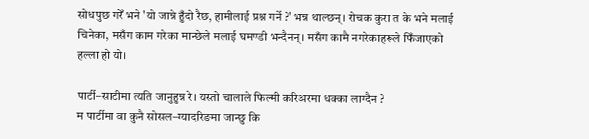सोधपुछ गरेँ भने 'यो जान्ने हुँदो रैछ, हामीलाई प्रश्न गर्ने ?' भन्न थाल्छन्। रोचक कुरा त के भने मलाई चिनेका, मसँग काम गरेका मान्छेले मलाई घमण्डी भन्दैनन्। मसँग कामै नगरेकाहरूले फिँजाएको हल्ला हो यो।

पार्टी–साटीमा त्यति जानुहुन्न रे। यस्तो चालाले फिल्मी करिअरमा धक्का लाग्दैन ?
म पार्टीमा वा कुनै सोसल–ग्यादरिङमा जान्छु कि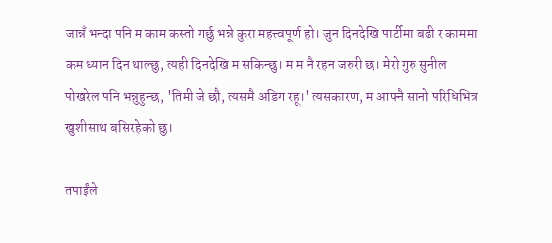जान्नँ भन्दा पनि म काम कस्तो गर्छु भन्ने कुरा महत्त्वपूर्ण हो। जुन दिनदेखि पार्टीमा बढी र काममा कम ध्यान दिन थाल्छु, त्यही दिनदेखि म सकिन्छु। म म नै रहन जरुरी छ। मेरो गुरु सुनील पोखरेल पनि भन्नुहुन्छ, 'तिमी जे छौ, त्यसमै अडिग रहू।' त्यसकारण, म आफ्नै सानो परिधिभित्र खुशीसाथ बसिरहेको छु।

तपाईंले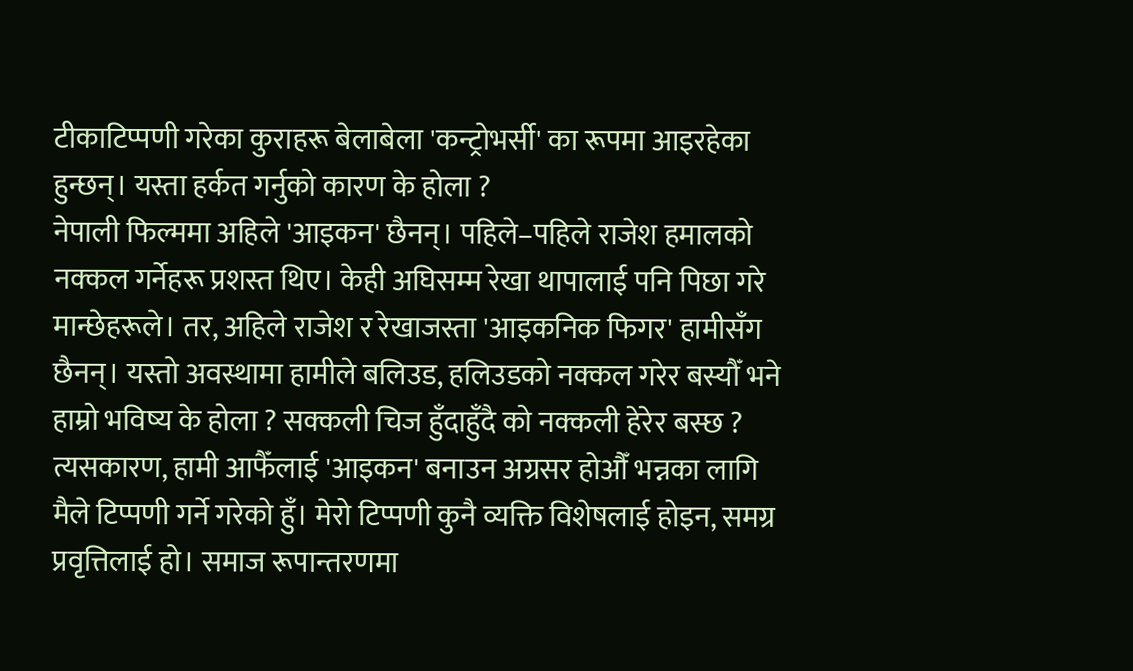टीकाटिप्पणी गरेका कुराहरू बेलाबेला 'कन्ट्रोभर्सी' का रूपमा आइरहेका हुन्छन्। यस्ता हर्कत गर्नुको कारण के होला ?
नेपाली फिल्ममा अहिले 'आइकन' छैनन्। पहिले–पहिले राजेश हमालको नक्कल गर्नेहरू प्रशस्त थिए। केही अघिसम्म रेखा थापालाई पनि पिछा गरे मान्छेहरूले। तर, अहिले राजेश र रेखाजस्ता 'आइकनिक फिगर' हामीसँग छैनन्। यस्तो अवस्थामा हामीले बलिउड, हलिउडको नक्कल गरेर बस्यौँ भने हाम्रो भविष्य के होला ? सक्कली चिज हुँदाहुँदै को नक्कली हेरेर बस्छ ? त्यसकारण, हामी आफैँलाई 'आइकन' बनाउन अग्रसर होऔँ भन्नका लागि मैले टिप्पणी गर्ने गरेको हुँ। मेरो टिप्पणी कुनै व्यक्ति विशेषलाई होइन, समग्र प्रवृत्तिलाई हो। समाज रूपान्तरणमा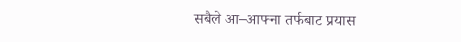सबैले आ–आफ्ना तर्फबाट प्रयास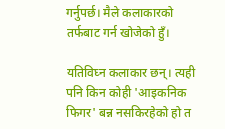गर्नुपर्छ। मैले कलाकारको तर्फबाट गर्न खोजेको हुँ।

यतिविघ्न कलाकार छन्। त्यही पनि किन कोही 'आइकनिक फिगर' बन्न नसकिरहेको हो त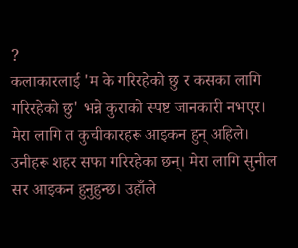?
कलाकारलाई 'म के गरिरहेको छु र कसका लागि गरिरहेको छु' भन्ने कुराको स्पष्ट जानकारी नभएर। मेरा लागि त कुचीकारहरू आइकन हुन् अहिले। उनीहरू शहर सफा गरिरहेका छन्। मेरा लागि सुनील सर आइकन हुनुहुन्छ। उहाँले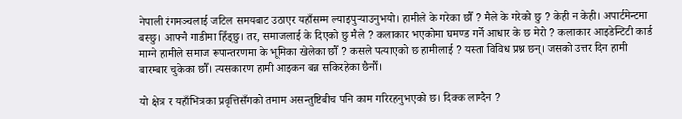नेपाली रंगमञ्चलाई जटिल समयबाट उठाएर यहाँसम्म ल्याइपुर्‍याउनुभयो। हामीले के गरेका छौँ ? मैले के गरेको छु ? केही न केही। अपार्टमेन्टमा बस्छु। आफ्नै गाडीमा हिँड्छु। तर, समाजलाई के दिएको छु मैले ? कलाकार भएकोमा घमण्ड गर्ने आधार के छ मेरो ? कलाकार आइडेन्टिटी कार्ड माग्ने हामीले समाज रूपान्तरणमा के भूमिका खेलेका छौँ ? कसले पत्याएको छ हामीलाई ? यस्ता विविध प्रश्न छन्। जसको उत्तर दिन हामी बारम्बार चुकेका छौँ। त्यसकारण हामी आइकन बन्न सकिरहेका छैनौँ।

यो क्षेत्र र यहाँभित्रका प्रवृत्तिसँगको तमाम असन्तुष्टिबीच पनि काम गरिरहनुभएको छ। दिक्क लाग्दैन ?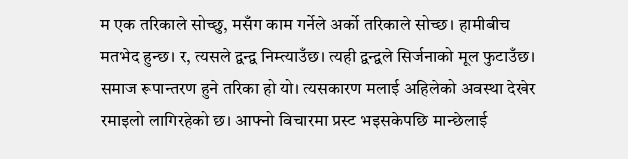म एक तरिकाले सोच्छु, मसँग काम गर्नेले अर्को तरिकाले सोच्छ। हामीबीच मतभेद हुन्छ। र, त्यसले द्वन्द्व निम्त्याउँछ। त्यही द्वन्द्वले सिर्जनाको मूल फुटाउँछ। समाज रूपान्तरण हुने तरिका हो यो। त्यसकारण मलाई अहिलेको अवस्था देखेर रमाइलो लागिरहेको छ। आफ्नो विचारमा प्रस्ट भइसकेपछि मान्छेलाई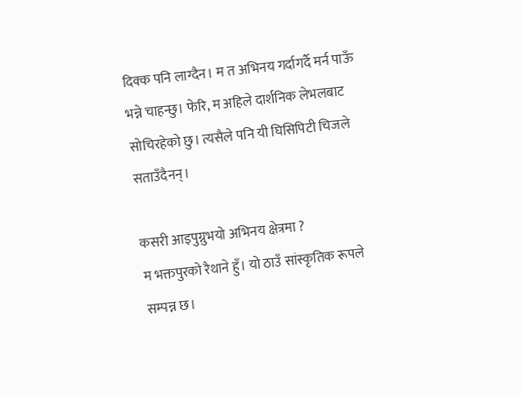दिक्क पनि लाग्दैन। म त अभिनय गर्दागर्दै मर्न पाऊँ भन्ने चाहन्छु। फेरि, म अहिले दार्शनिक लेभलबाट सोचिरहेको छु। त्यसैले पनि यी घिसिपिटी चिजले सताउँदैनन्।

कसरी आइपुग्नुभयो अभिनय क्षेत्रमा ?
म भक्तपुरको रैथाने हुँ। यो ठाउँ सांस्कृतिक रूपले सम्पन्न छ।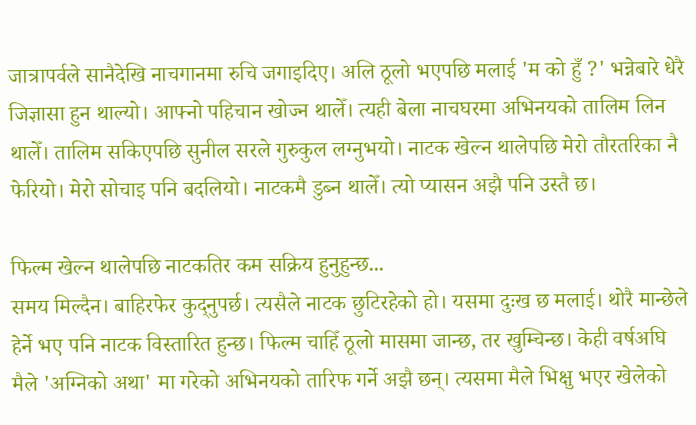जात्रापर्वले सानैदेखि नाचगानमा रुचि जगाइदिए। अलि ठूलो भएपछि मलाई 'म को हुँ ?' भन्नेबारे धेरै जिज्ञासा हुन थाल्यो। आफ्नो पहिचान खोज्न थालेँ। त्यही बेला नाचघरमा अभिनयको तालिम लिन थालेँ। तालिम सकिएपछि सुनील सरले गुरुकुल लग्नुभयो। नाटक खेल्न थालेपछि मेरो तौरतरिका नै फेरियो। मेरो सोचाइ पनि बदलियो। नाटकमै डुब्न थालेँ। त्यो प्यासन अझै पनि उस्तै छ।

फिल्म खेल्न थालेपछि नाटकतिर कम सक्रिय हुनुहुन्छ...
समय मिल्दैन। बाहिरफेर कुद्नुपर्छ। त्यसैले नाटक छुटिरहेको हो। यसमा दुःख छ मलाई। थोरै मान्छेले हेर्ने भए पनि नाटक विस्तारित हुन्छ। फिल्म चाहिँ ठूलो मासमा जान्छ, तर खुम्चिन्छ। केही वर्षअघि मैले 'अग्निको अथा' मा गरेको अभिनयको तारिफ गर्ने अझै छन्। त्यसमा मैले भिक्षु भएर खेलेको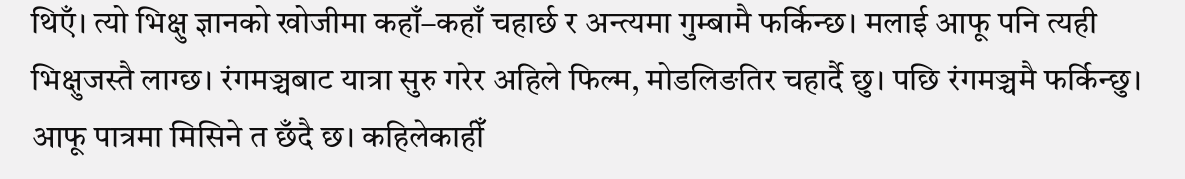थिएँ। त्यो भिक्षु ज्ञानको खोजीमा कहाँ–कहाँ चहार्छ र अन्त्यमा गुम्बामै फर्किन्छ। मलाई आफू पनि त्यही भिक्षुजस्तै लाग्छ। रंगमञ्चबाट यात्रा सुरु गरेर अहिले फिल्म, मोडलिङतिर चहार्दै छु। पछि रंगमञ्चमै फर्किन्छु। आफू पात्रमा मिसिने त छँदै छ। कहिलेकाहीँ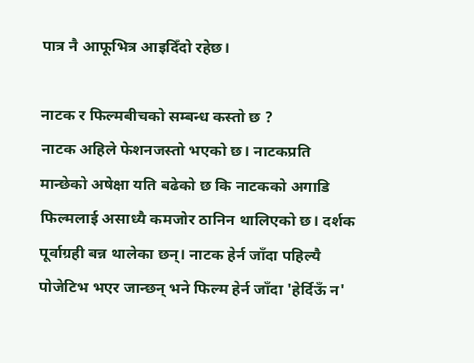पात्र नै आफूभित्र आइदिँदो रहेछ।

नाटक र फिल्मबीचको सम्बन्ध कस्तो छ ?
नाटक अहिले फेशनजस्तो भएको छ। नाटकप्रति मान्छेको अषेक्षा यति बढेको छ कि नाटकको अगाडि फिल्मलाई असाध्यै कमजोर ठानिन थालिएको छ। दर्शक पूर्वाग्रही बन्न थालेका छन्। नाटक हेर्न जाँदा पहिल्यै पोजेटिभ भएर जान्छन् भने फिल्म हेर्न जाँदा 'हेर्दिऊँ न'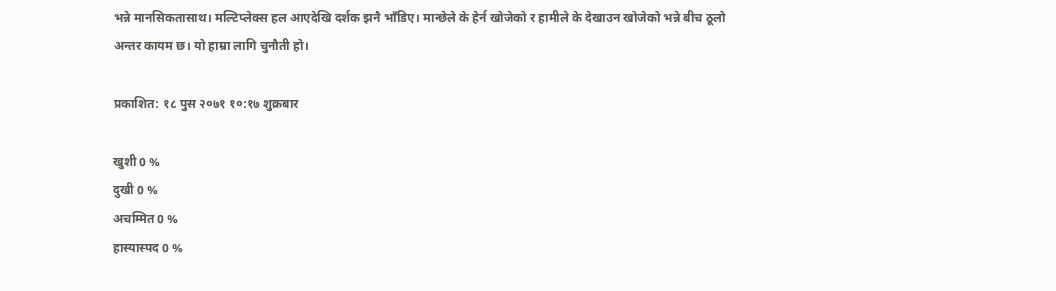भन्ने मानसिकतासाथ। मल्टिप्लेक्स हल आएदेखि दर्शक झनै भाँडिए। मान्छेले के हेर्न खोजेको र हामीले के देखाउन खोजेको भन्ने बीच ठूलो अन्तर कायम छ। यो हाम्रा लागि चुनौती हो।

प्रकाशित: १८ पुस २०७१ १०:१७ शुक्रबार

खुशी 0 %
दुखी 0 %
अचम्मित 0 %
हास्यास्पद 0 %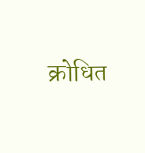क्रोधित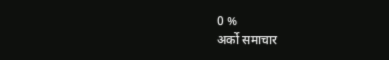0 %
अर्को समाचार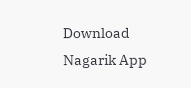Download Nagarik App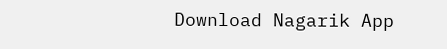Download Nagarik App